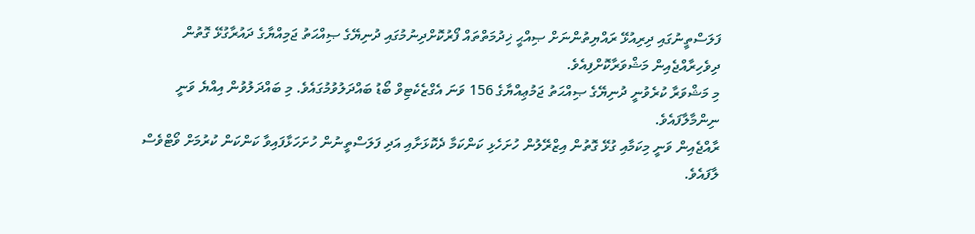ފަލަސްތީނުގައި ދިރިއުޅޭ ރައްޔިތުންނަށް ޞިއްޙީ ޚިދުމަތްތައް ފޯރުކޮށްދިނުމުގައި ދުނިޔޭގެ ޞިއްޙަތު ޖަމިއްޔާގެ ދައުރާގުޅޭ ގޮތުން ދިވެހިރާއްޖެއިން މަޝްވަރާކޮށްފިއެވެ.
މި މަޝްވަރާ ކުރެވުނީ ދުނިޔޭގެ ޞިއްޙަތު ޖަމުޢިއްޔާގެ 156 ވަނަ އެގްޒެކެޓިވް ބޯޑު ބައްދަލުވުމުގައެވެ. މި ބައްދަލުވުން އިއްޔެ ވަނީ ނިންމާލާފައެވެ.
ރާއްޖެއިން ވަނީ މިކަމާއި ގުޅޭ ގޮތުން އިޒްރޭލުން ހުށަހެޅި ކަންކަމާ ދެކޮޅަށާއި އަދި ފަލަސްތީނުން ހުށަހަޅާފައިވާ ކަންކަން ކުރުމަށް ވޯޓްވެސް ލާފައެވެ.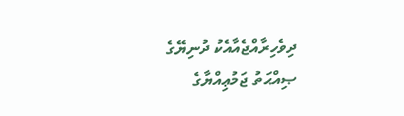ދިވެހިރާއްޖެއާއެކު ދުނިޔޭގެ ޞިއްޙަތު ޖަމުޢިއްޔާގެ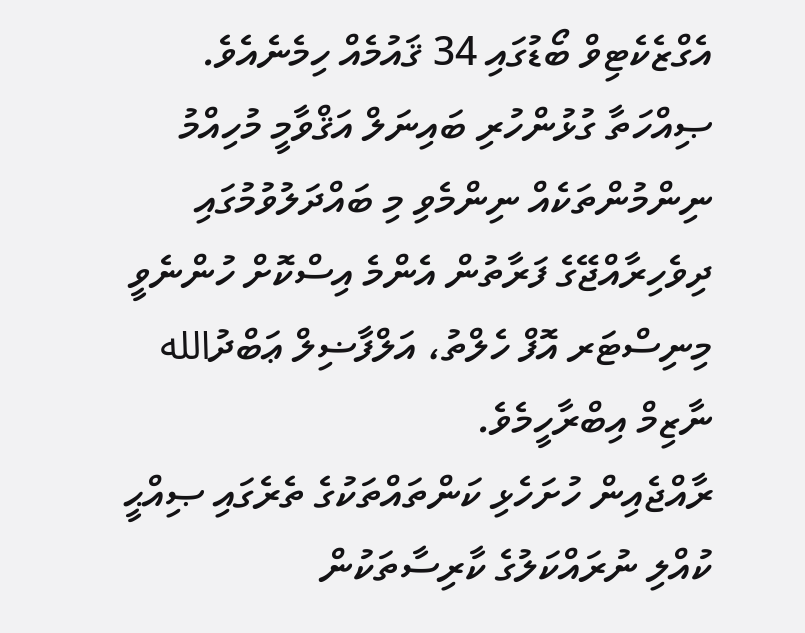އެގްޒެކެޓިވް ބޯޑުގައި 34 ޤައުމެއް ހިމެނެއެވެ. ޞިއްހަތާ ގުޅުންހުރި ބައިނަލް އަޤްވާމީ މުހިއްމު ނިންމުންތަކެއް ނިންމެވި މި ބައްދަލުވުމުގައި ދިވެހިރާއްޖޭގެ ފަރާތުން އެންމެ އިސްކޮށް ހުންނެވީ މިނިސްޓަރ އޮފް ހެލްތު، އަލްފާޟިލް ޢަބްދުالله ނާޒިމް އިބްރާހީމެވެ.
ރާއްޖެއިން ހުށަހެޅި ކަންތައްތަކުގެ ތެރެގައި ޞިއްޙީ ކުއްލި ނުރައްކަލުގެ ކާރިސާތަކުން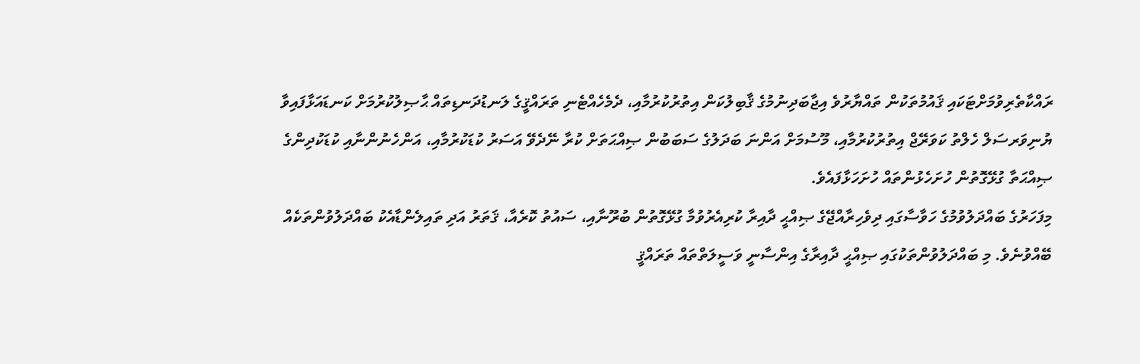ރައްކާތެރިވުމަށްޓަކައި ޤައުމުތަކުން ތައްޔާރުވެ އިޖާބަދިނުމުގެ ޤާބިލުކަން އިތުރުކުރުމާއި، ދެމެހެއްޓެނި ތަރައްޤީގެ ލަނޑުދަނޑިތައް ޙާޞިލުކުރުމަށް ކަނޑައަޅާފައިވާ ޔުނިވަރސަލް ހެލްތު ކަވަރޭޖް އިތުރުކުރުމާއި، މޫސުމަށް އަންނަ ބަދަލުގެ ސަބަބުން ޞިއްޙަތަށް ކުރާ ނޭދެވޭ އަސަރު ކުޑަކުރުމާއި، އަންހެނުންނާއި ކުޑަކުދިންގެ ޞިއްޙަތާ ގުޅޭގޮތުން ހުށަހެޅުންތައް ހުށަހަޅާފައެވެ.
މިފަހަރުގެ ބައްދަލުވުމުގެ ހަވާސާގައި ދިވެހިރާއްޖޭގެ ޞިއްޙީ ދާއިރާ ކުރިއެރުވުމާ ގުޅޭގޮތުން ބުރޫނާއި، ސައުތު ކޮރެއާ، ޤަތަރު އަދި ތައިލެންޑާއެކު ބައްދަލުވުންތަކެއް ބޭއްވުނެވެ. މި ބައްދަލުވުންތަކުގައި ޞިއްޙީ ދާއިރާގެ އިންސާނީ ވަސީލަތްތައް ތަރައްޤީ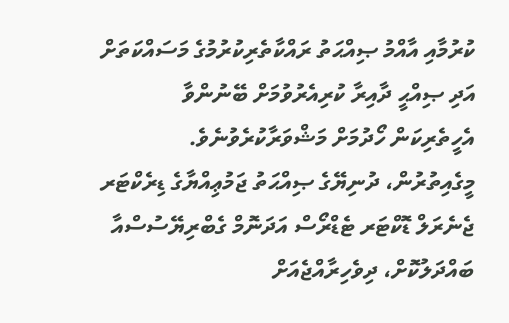ކުރުމާއި އާއްމު ޞިއްޙަތު ރައްކާތެރިކުރުމުގެ މަސައްކަތަށް އަދި ޞިއްޙީ ދާއިރާ ކުރިއެރުވުމަށް ބޭނުންވާ އެހީތެރިކަން ހޯދުމަށް މަޝްވަރާކުރެވުނެވެ.
މީގެއިތުރުން، ދުނިޔޭގެ ޞިއްޙަތު ޖަމުޢިއްޔާގެ ޑިރެކްޓަރ ޖެނެރަލް ޑޮކްޓަރ ޓެޑްރޯސް އަދަނޮމް ގެބްރިޔޭސުސްއާ ބައްދަލުކޮށް، ދިވެހިރާއްޖެއަށް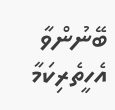ބޭނުންވާ އެހީތެރިކަމާ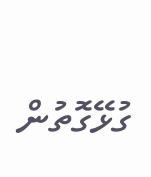ގުޅޭގޮތުން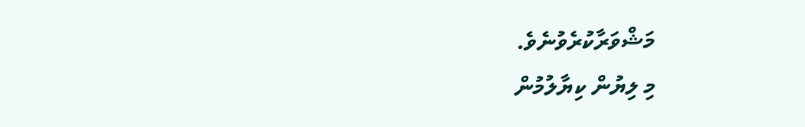މަޝްވަރާކުރެވުނެވެ.
މި ލިޔުން ކިޔާލުމުން